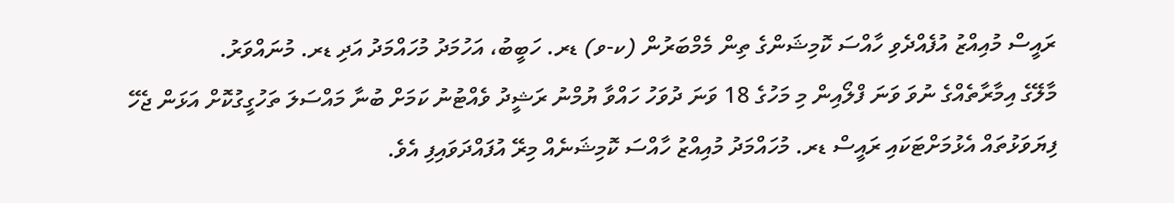ރައީސް މުއިއްޒު އުފެއްދެވި ހާއްސަ ކޮމިޝަންގެ ތިން މެމްބަރުން (ކ-ވ) ޑރ. ހަބީބު، އަހުމަދު މުހައްމަދު އަދި ޑރ. މުނައްވަރު.
މާލޭގެ އިމާރާތެއްގެ ނުވަ ވަނަ ފްލޯއިން މި މަހުގެ 18 ވަނަ ދުވަހު ހައްވާ ޔުމްނު ރަޝީދު ވެއްޓުނު ކަމަށް ބުނާ މައްސަލަ ތަހުގީގުކޮށް އަޅަން ޖެހޭ ފިޔަވަޅުތައް އެޅުމަށްޓަކައި ރައީސް ޑރ. މުހައްމަދު މުއިއްޒު ހާއްސަ ކޮމިޝަނެއް މިރޭ އުފައްދަވައިފި އެވެ.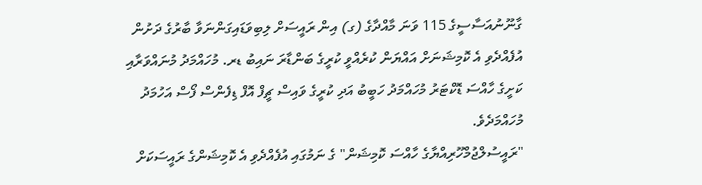ގާނޫނުއަސާސީގެ 115 ވަނަ މާއްދާގެ (ގ) އިން ރައީސަށް ލިބިވަޑައިގަންނަވާ ބާރުގެ ދަށުން އުފެއްދެވި އެ ކޮމިޝަނަށް އައްޔަން ކުރެއްވީ ކުރީގެ ބަންޑާރަ ނައިބު ޑރ. މުހައްމަދު މުނައްވަރާއި ކަށީގެ ހާއްސަ ޑޮކްޓަރު މުހައްމަދު ހަބީބު އަދި ކުރީގެ ވައިސް ޗީފް އޮފް ޑިފެންސް ފޯސް އަހުމަދު މުހައްމަދެވެ.
"ރައީސުލްޖުމްހޫރިއްޔާގެ ހާއްސަ ކޮމިޝަން" ގެ ނަމުގައި އުފެއްދެވި އެ ކޮމިޝަންގެ ރައީސަކަށް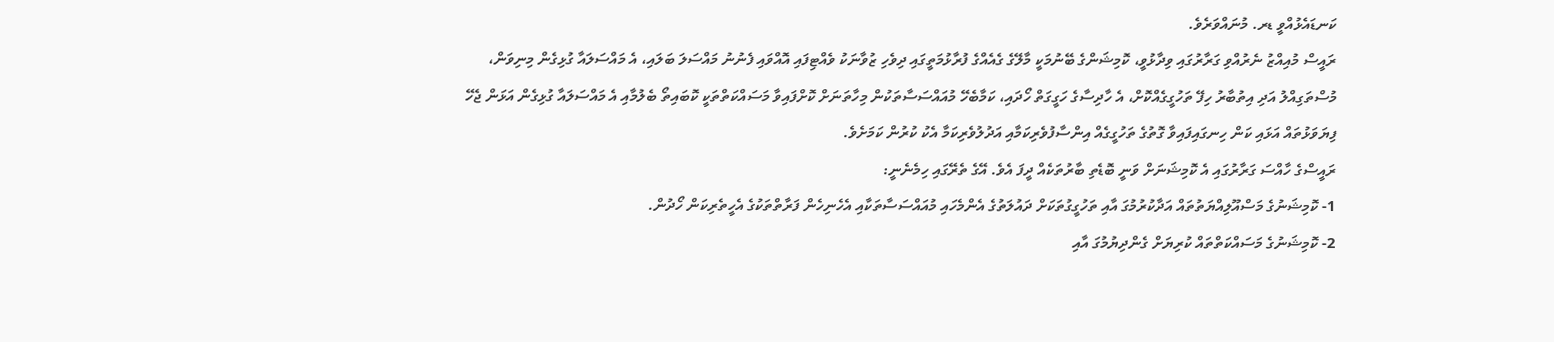ކަނޑައެޅުއްވީ ޑރ. މުނައްވަރެވެ.
ރައީސް މުއިއްޒު ނެރުއްވި ގަރާރުގައި ވިދާޅުވީ، ކޮމިޝަންގެ ބޭނުމަކީ މާލޭގެ ގެއެއްގެ ފުރާޅުމަތީގައި ދިވެހި ޒުވާނަކު ވެއްޓިފައި އޮއްވައި ފެނުނު މައްސަލަ ބަލައި، އެ މައްސަލައާ ގުޅިގެން މިނިވަން، މުސްތަގިއްލު އަދި އިތުބާރު ހިފޭ ތަހުގީގެއްކޮށް، އެ ހާދިސާގެ ހަގީގަތް ހޯދައި، ކަމާބެހޭ މުއައްސަސާތަކުން މިހާތަނަށް ކޮށްފައިވާ މަސައްކަތްތަކީ ކޮބައިތޯ ބެލުމާއި އެ މައްސަލައާ ގުޅިގެން އަޅަން ޖެހޭ ފިޔަވަޅުތައް އަޅައި ކަން ހިނގައިފައިވާ ގޮތުގެ ތަހުގީގެއް އިންސާފުވެރިކަމާއި އަދުލުވެރިކަމާ އެކު ކުރުން ކަމަށެވެ.
ރައީސްގެ ހާއްސަ ގަރާރުގައި އެ ކޮމިޝަނަށް ވަނީ ބޮޑެތި ބާރުތަކެއް ދީފަ އެވެ. އޭގެ ތެރޭގައި ހިމެނެނީ:
1- ކޮމިޝަނުގެ މަސްއޫލިއްޔަތުތައް އަދާކުރުމުގަ އާއި ތަހުގީގުތަކަށް ދައުލަތުގެ އެންމެހައި މުއައްސަސާތަކާއި އެހެނިހެން ފަރާތްތަކުގެ އެހީތެރިކަން ހޯދުން.
2- ކޮމިޝަނުގެ މަސައްކަތްތައް ކުރިޔަށް ގެންދިޔުމުގަ އާއި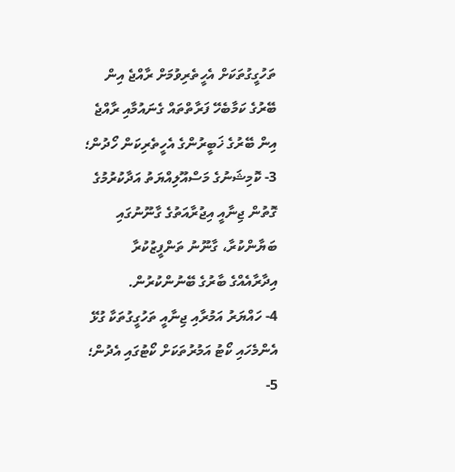ތަހުގީގުތަކަށް އެހީތެރިވުމަށް ރާއްޖެ އިން ބޭރުގެ ކަމާބެހޭ ފަރާތްތައް ގެނައުމާއި ރާއްޖެ އިން ބޭރުގެ ޚަބީރުންގެ އެހީތެރިކަން ހޯދުން؛
3- ކޮމިޝަނުގެ މަސްއޫލިއްޔަތު އަދާކުރުމުގެ ގޮތުން ޖިނާއީ އިޖުރާއަތުގެ ގާނޫނުގައި ބަޔާންކުރާ، ގާނޫނު ތަންފީޒުކުރާ އިދާރާއެއްގެ ބާރުގެ ބޭނުންކުރުން.
4- ހައްޔަރު އަމުރާއި ޖިނާއީ ތަހުގީގުތަކާ ގުޅޭ އެންމެހައި ކޯޓު އަމުރުތަކަށް ކޯޓުގައި އެދުން؛
5-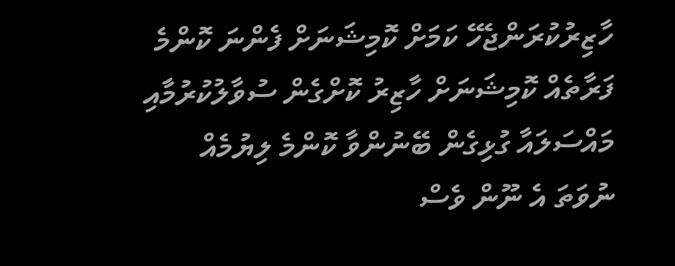ހާޒިރުކުރަންޖެހޭ ކަމަށް ކޮމިޝަނަށް ފެންނަ ކޮންމެ ފަރާތެއް ކޮމިޝަނަށް ހާޒިރު ކޮށްގެން ސުވާލުކުރުމާއި މައްސަލައާ ގުޅިގެން ބޭނުންވާ ކޮންމެ ލިޔުމެއް ނުވަތަ އެ ނޫން ވެސް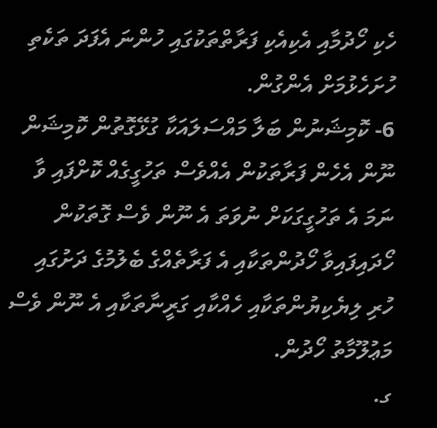ހެކި ހޯދުމާއި އެކިއެކި ފަރާތްތަކުގައި ހުންނަ އެފަދަ ތަކެތި ހުށަހެޅުމަށް އެންގުން.
6- ކޮމިޝަނުން ބަލާ މައްސަލައަކާ ގުޅޭގޮތުން ކޮމިޝަން ނޫން އެހެން ފަރާތަކުން އެއްވެސް ތަހުގީގެއް ކޮށްފައި ވާ ނަމަ އެ ތަހުގީގަކަށް ނުވަތަ އެ ނޫން ވެސް ގޮތަކުން ހޯދައިފައިވާ ހޯދުންތަކާއި އެ ފަރާތެއްގެ ބެލުމުގެ ދަށުގައި ހުރި ލިޔެކިޔުންތަކާއި ހެއްކާއި ގަރީނާތަކާއި އެ ނޫން ވެސް މަޢުލޫމާތު ހޯދުން.
ގ.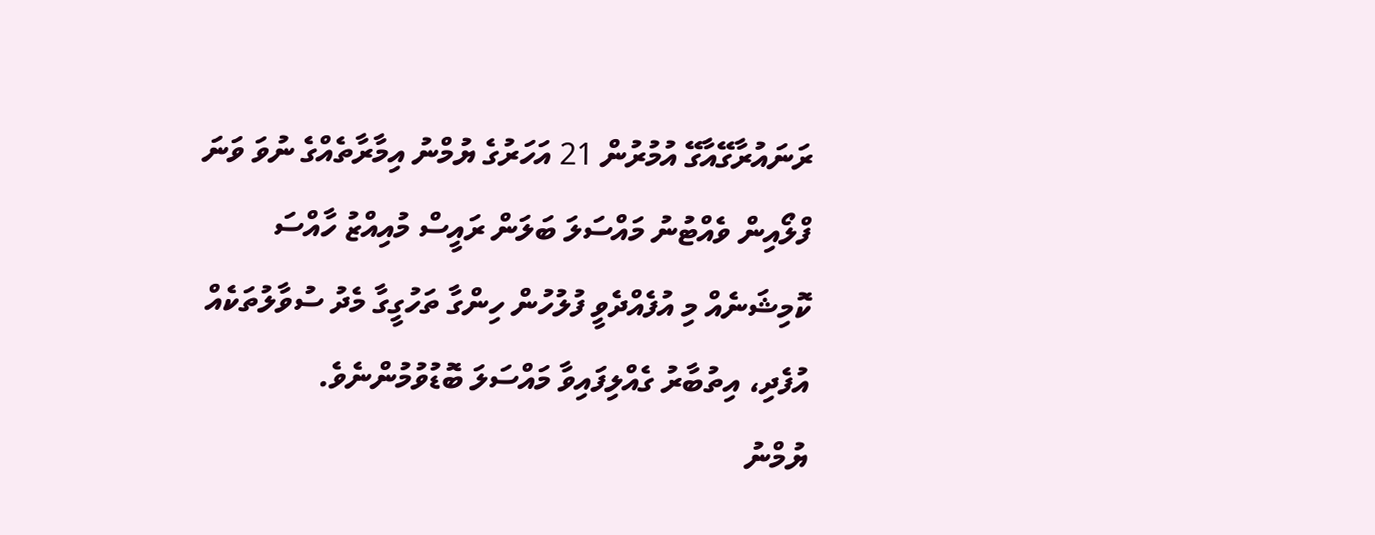ރަނައުރާގޭއާގޭ އުމުރުން 21 އަހަރުގެ ޔުމްނު އިމާރާތެއްގެ ނުވަ ވަނަ ފްލޯއިން ވެއްޓުނު މައްސަލަ ބަލަން ރައީސް މުއިއްޒު ހާއްސަ ކޮމިޝަނެއް މި އުފެއްދެވީ ފުލުހުން ހިންގާ ތަހުގީގާ މެދު ސުވާލުތަކެއް އުފެދި، އިތުބާރު ގެއްލިފައިވާ މައްސަލަ ބޮޑުވުމުންނެވެ.
ޔުމްނު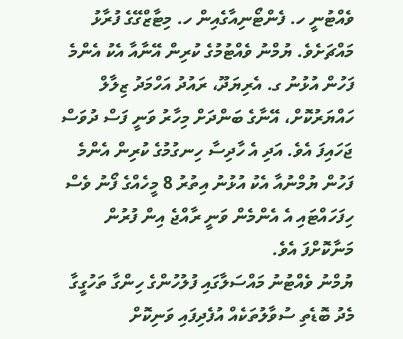ވެއްޓުނީ ހ. ފެންޓޯނިއާގެއިން ހ. މިޓާޒްގޭގެ ފުރާޅު މައްޗަށެވެ. ޔުމްނު ވެއްޓުމުގެ ކުރިން އޭނާއާ އެކު އެންމެ ފަހުން އުޅުނު ގ. އެރިޔަދޫ، ރައުދު އަހްމަދު ޒިލާލް ހައްޔަރުކޮށް، އޭނާގެ ބަންދަށް މިހާރު ވަނީ ފަސް ދުވަސް ޖަހައިފަ އެވެ. އަދި އެ ހާދިސާ ހިނގުމުގެ ކުރިން އެންމެ ފަހުން ޔުމްނުއާ އެކު އުޅުނު އިތުރު 8 މީހެއްގެ ފޯނު ވެސް ހިފަހައްޓައި އެ އެންމެން ވަނީ ރާއްޖެ އިން ފުރުން މަނާކޮށްފަ އެވެ.
ޔުމްނު ވެއްޓުނު މައްސަލާގައި ފުލުހުންގެ ހިންގާ ތަހުގީގާ މެދު ބޮޑެތި ސުވާލުތަކެއް އުފެދިފައި ވަނިކޮށް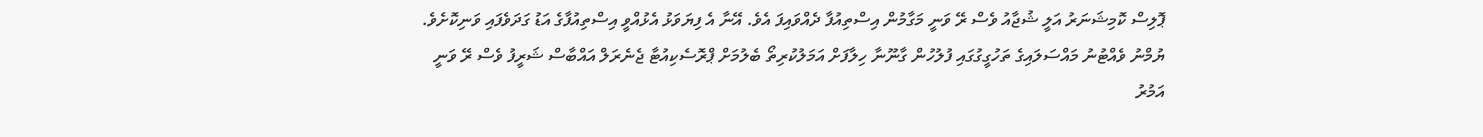ޕޮލިސް ކޮމިޝަނަރު އަލީ ޝުޖާއު ވެސް ރޭ ވަނީ މަގާމުން އިސްތިއުފާ ދެއްވައިފަ އެވެ. އޭނާ އެ ފިޔަވަޅު އެޅުއްވީ އިސްތިއުފާގެ އަޑު ގަދަވެފައި ވަނިކޮށެވެ.
ޔުމްނު ވެއްޓުނު މައްސަލައިގެ ތަހުގީގުގައި ފުލުހުން ގާނޫނާ ހިލާފަށް އަމަލުކުރިތޯ ބެލުމަށް ޕްރޮސެކިއުޓާ ޖެނެރަލް އައްބާސް ޝަރީފު ވެސް ރޭ ވަނީ އަމުރު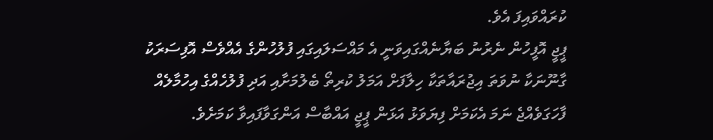ކުރައްވައިފަ އެވެ.
ޕީޖީ އޮފީހުން ނެރުނު ބަޔާނެއްގައިވަނީ އެ މައްސަލައިގައި ފުލުހުންގެ އެއްވެސް އޮފިސަރަކު ގާނޫނަކާ ނުވަތަ އިޖުރައާތަކާ ހިލާފަށް އަމަލު ކުރިތޯ ބެލުމަށާއި އަދި ފުލުހެއްގެ އިހުމާލެއް ފާހަގަވެއްޖެ ނަމަ އެކަމަށް ފިޔަވަޅު އަޅަން ޕީޖީ އައްބާސް އަންގަވާފައިވާ ކަމަށެވެ.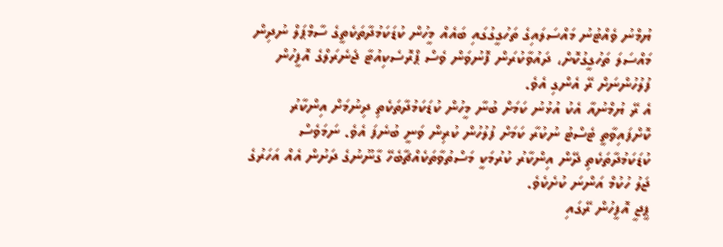ޔުމްނު ވެއްޓުނު މައްސަލައިގެ ތަހުގީގުގައި ބައެއް މީހުން ކުޑަކަމުދާތަކެތީގެ ސާމްޕަލް ނުދިން މައްސަލަ ތަހުގީގުކޮށް، ދައުވާކުރަން ފޮނުވަން ވެސް ޕްރޮސެކިއުޓާ ޖެނެރަލްގެ އޮފީހުން ފުލުހުންނަށް ރޭ އެންގި އެވެ.
އެ ރޭ ޔުމްނުއާ އެކު އުޅުނު ކަމަށް ބުނާ މީހުން ކުޑަކަމުދާތަކެތި ދިނުމަށް އިންކާރު ކޮށްފައިވާތީ ޓެސްޓު ނުކުރާ ކަމަށް ފުލުހުން ކުރިން ވަނީ ބުނެފަ އެވެ. ނަމަވެސް ކުޑަކަމުދާތަކެތި ދޭން އިންކާރު ކުރުމަކީ މަސްތުވާތަކެއްޗާބެހޭ ގާނޫނުގެ ދަށުން އެއް އަހަރުގެ ޖަލު ހުކުމް އަންނަ ކުށެކެވެ.
ޕީޖީ އޮފީހުން ރޭގައި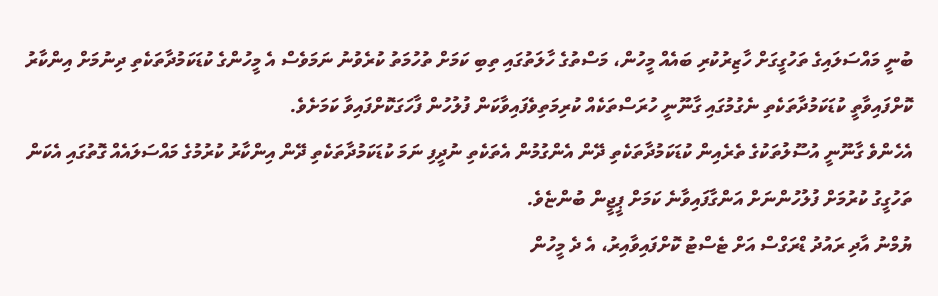ބުނީ މައްސަލައިގެ ތަހުގީގަށް ހާޒިރުކުރި ބައެއް މީހުން، މަސްތުގެ ހާލަތުގައި ތިބި ކަމަށް ތުހުމަތު ކުރެވުނު ނަމަވެސް އެ މީހުންގެ ކުޑަކަމުދާތަކެތި ދިނުމަށް އިންކާރު ކޮށްފައިވާތީ ކުޑަކަމުދާތަކެތި ނެގުމުގައި ގާނޫނީ ހުރަސްތަކެއް ކުރިމަތިވެފައިވާކަން ފުލުހުން ފާހަގަކޮށްފައިވާ ކަމަށެވެ.
އެހެންވެ ގާނޫނީ އުސޫލުތަކުގެ ތެރެއިން ކުޑަކަމުދާތަކެތި ދޭން އެންގުމުން އެތަކެތި ނުދީފި ނަމަ ކުޑަކަމުދާތަކެތި ދޭން އިންކާރު ކުރުމުގެ މައްސަލައެއް ގޮތުގައި އެކަން ތަހުގީގު ކުރުމަށް ފުލުހުންނަށް އަންގާފައިވާނެ ކަމަށް ޕީޖީން ބުންޏެވެ.
ޔުމްނު އާދި ރައުދު ޑްރަގްސް އަށް ޓެސްޓު ކޮށްފައިވާއިރު، އެ ދެ މީހުން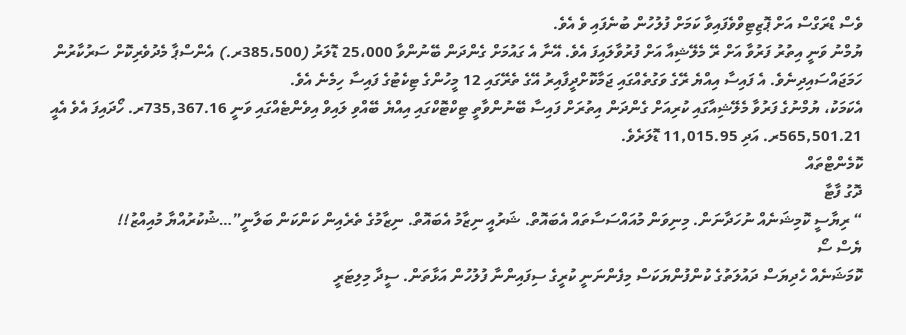ވެސް ޑްރަގްސް އަށް ޕޮޒިޓިވްވެފައިވާ ކަމަށް ފުލުހުން ބުނެފައި ވެ އެވެ.
ޔުމްނު ވަނީ އިތުރު ފަރުވާ އަށް ރޭ މެލޭޝިއާ އަށް ފުރުވާލައިފަ އެވެ. އޭނާ އެ ގައުމަށް ގެންދަން ބޭނުންވާ 25،000 ޑޮލަރު (385،500ރ.) އެންސްޕާ މެދުވެރިކޮށް ސަރުކާރުން ހަމަޖައްސައިދިނެވެ. އެ ފައިސާ އިއްޔެ ރޭގެ ވަގުތެއްގައި ޖަމާކޮށްދީފާއިރު އޭގެ ތެރޭގައި 12 މީހުންގެ ޓިކެޓުގެ ފައިސާ ހިމެނެ އެވެ.
އެކަމަކު، ޔުމްނުގެ ފަރުވާ މެލޭޝިއާގައި ކުރިއަށް ގެންދަން އިތުރަށް ފައިސާ ބޭނުންވާތީ ޓިކްޓޮކްގައި އިއްޔެ ބޭއްވި ލައިވް އިވެންޓެއްގައި ވަނީ 735,367.16ރ. ހޯދައިފަ އެވެ އެއީ 565,501.21ރ. އަދި 11,015.95 ޑޮލަރެވެ.
ކޮމެންޓްތައް
ދޮގު ފާޓާ
“ ރިޔާސީ ކޮމިޝަނެއް ނުހަދާނަން. މިނިވަން މުއައްސަސާތައް އެބައޮތް. ޝަރުއީ ނިޒާމު އެބައޮތް. ނިޒާމުގެ ތެރެއިން ކަންކަން ބަލާނީ”…ޝުކުރުއްޔާ މުއިއްޒު!!
ޔެސް ސޯ
ކޮމަޝަނެއް ހެދިޔަސް ދައުލަތުގެ ކުންފުންޔަކަސް މިފެންނަނީ ކުރީގެ ސިފައިންނާ ފުލުހުން އަޅާތަން. ސީދާ މިލިޓަރީ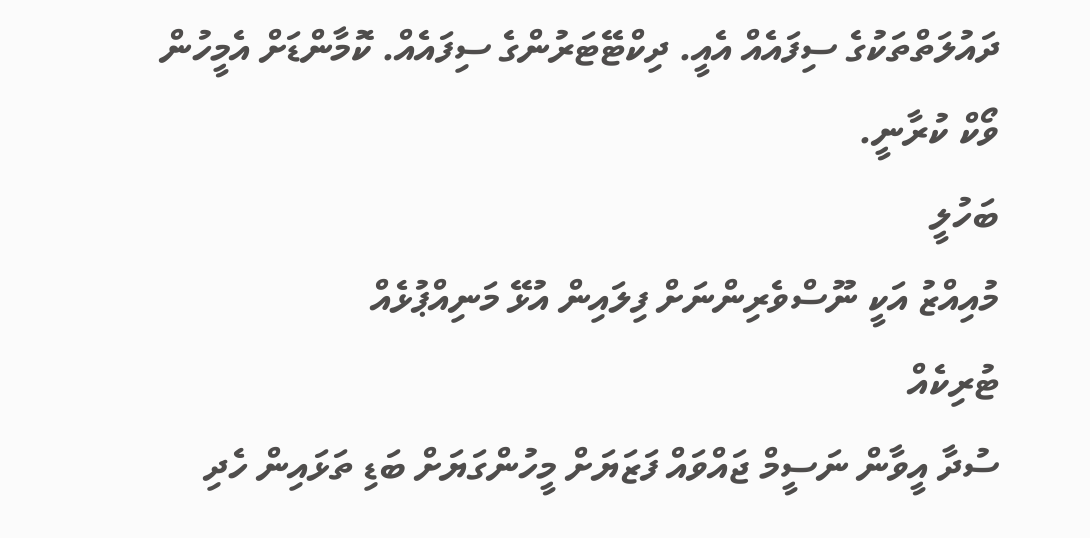ދައުލަތްތަކުގެ ސިފައެއް އެއީ. ދިކްޓޭޓަރުންގެ ސިފައެއް. ކޮމާންޑަށް އެމީހުން ވޯކް ކުރާނީ.
ބަހުލީ
މުއިއްޒު އަކީ ނޫސްވެރިންނަށް ފިލައިން އުޅޭ މަނިއްޕުޅެއް
ޓުރިކެއް
ސުދާ އީވާން ނަސީމް ޖައްވައް ފަޒަޔަށް މީހުންގަޔަށް ބަޑި ތަޅައިން ހެދި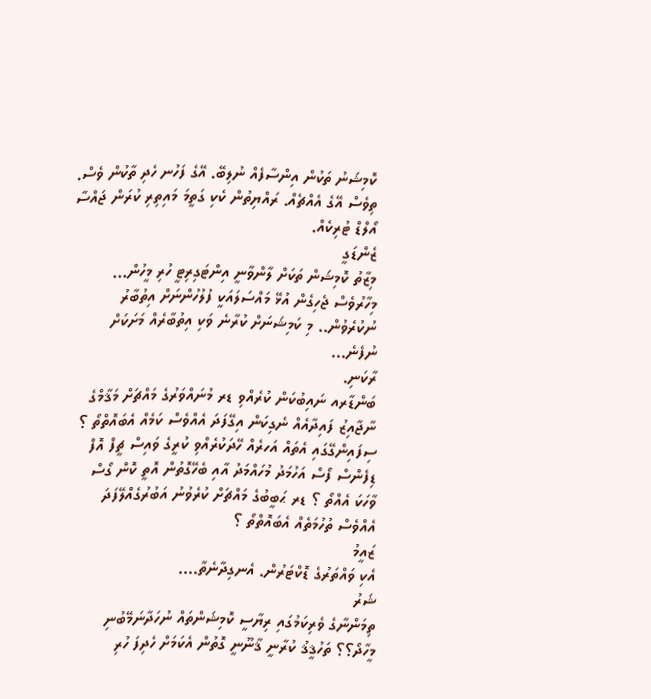ކޮމިޝަނު ތަކުން އިންސާފެއް ނުލިބޭ. އޭގެ ފަހުނ ހެދި ތާކުން ވެސް. ތިވެސް އޭގެ އެއްޗެއް. ރައްޔިތުން ކެކި ގަތީމަ މައިތިރި ކުރަން ޖައްސާ އޯލްޑް ޓުރިކެއް.
ޒެންޑަގީ
މިޒާތު ކޮމިޝަން ތަކަށް ލާންވާނީ އިންޓަގިރިޓީ ހުރި މީހުން... މިހާރުވެސް ޖެހިގެން އުޅޭ މައްސަލައަކީ ފުލުހުންނަށް އިތުބާރު ނުކުރެވުން.. މި ކަމިޝަނަށް ކުރާނެ ވަކި އިތުބާރެއް މަށަކަށް ނުފެނެ...
ރާކަނި.
ބަންޑާރއ ނައިބުކަން ކުރެއްވި ޑރ މުނައްވަރުގެ މައްޗަށް މަޤާމްގެ ނާޖާއިޒު ފައިދާއެއް ނެގިކަން އިގޭފަދަ އެއްވެސް ކަމެއް އެބައޮތްތޯ ؟ ސިފައިންގޭގައި އެތައް އަހރެއް ހޭދަކުރެއްވި ކުރީގެ ވައިސް ޗީފް އޮފް ޑިފެންސް ފޯސް އަހުމަދު މުހައްމަދު އާއި ބެހޭގޮތުން އޮތީ ކޮން ގޯސް ވާހަކަ އެއްތޯ ؟ ޑރ ޙަބީބުގެ މައްޗަށް ކުރެވުނު އަބުރުގެއްލޭފަދަ އެއްވެސް ތުހުމަތެއް އެބައޮތްތޯ ؟
ޒައީމު
އެކި ވައްތަރުގެ ޑޮކްޓަރުން. އެނގިދާނެތާ....
ޝަރު
ތިމަންނާގެ ވެރިކަމުގައި ރިޔާސީ ކޮމިޝަންތައް ނުހަދާނަމޭބުނި މީހާދޯ؟؟ ތަހުޤީޤު ކުރާނީ ޤާނޫނީ ގޮތުން އެކަމަށް ހެދިފަ ހުރި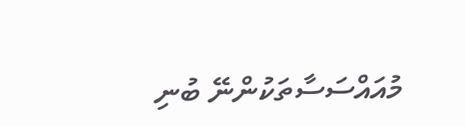މުއައްސަސާތަކުންނޭ ބުނި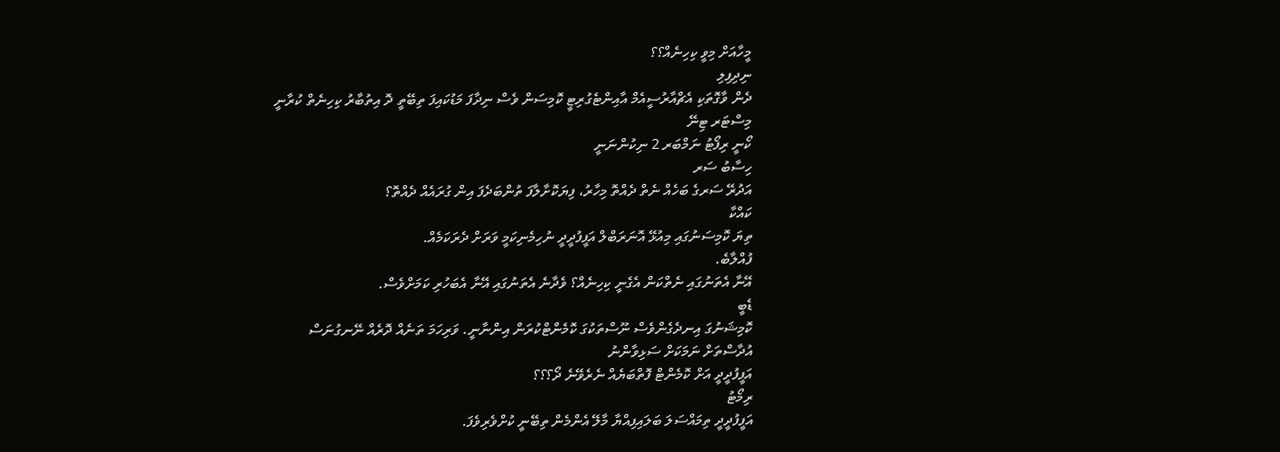މީހާއަށް މިވީ ކިހިނެއް؟؟
ނިދިފިލި
ދެން ވާގޮތަކި އެޗްއާރުސީއެމް އާއިންޓެގުރިޓީ ކޮމިސަން ވެސް ނިދާފަ މަޑުކައިފަ ތިބޭތީ ދޮ އިތުބާރު ކިހިނެތް ކުރާނީ
މިސްޓަރ ޓިނޭ
ކޯނީ ރިފޯޓު ނަމްބަރ 2 ނިކުންނަނީ
ހިސާބު ސަރ
އަދުރޭ ސަރގެ ބަހެއް ނެތް ދެއްތޮ މިހާރު، ފިޔަކޮށާލާފަ ތުންބަދެފަ އިން ގުރައެއް ދެއްތޮ؟
ކައްކާ
ތިޔަ ކޮމިސަނުގައި މިއުޅޭ އޮނަރަބްލް އަފީފުދީދީ ނުހިމެނިކަމީ ވަރަށް ދެރަކަމެއް.
ފުއްލާބެ.
އޭނާ އެތަނުގައި ނެތްކަން އެގެނީ ކިހިނެއް؟ ވެދާނެ އެތަނުގައި އޭނާ އެބަހުރި ކަމަށްވެސް.
ޑެބީ
ކޮމިޝަނުގަ އިނދެގެންވެސް ނޫސްތަކުގަ ކޮމެންޓްކުރަން އިންނާނީ. ވަރިހަމަ ތަނެއް ދޮރެއް ނޭނގުނަސް
އުދާސްތަށް ނަމަކަށް ސަޅިވާންނު
އަފީފުދީދީ އަށް ކޮމެންޓް ފޮތްބަޔެއް ނެރެވޭނެ ދޯ؟؟؟
ރިމޯޓު
އަފީފުދީދީ ތިމައްސަލަ ބަލައިފިއްޔާ މާލޭ އެންމެން ތިބޭނީ ކުށްވެރިވެފަ.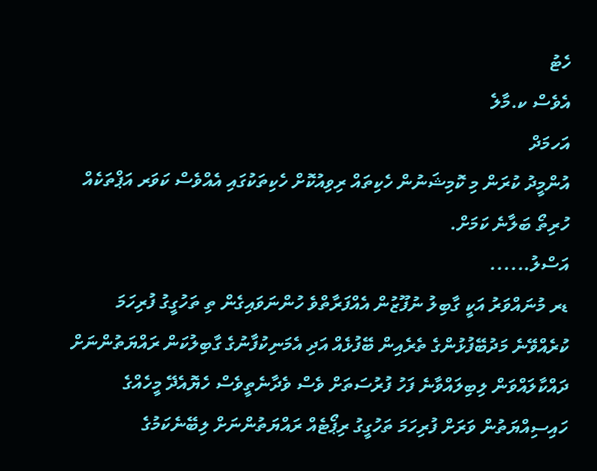ހެޓު
އެވެސް ކ.މާލެ
އަހމަދް
އުންމީދު ކުރަން މި ކޮމިޝަނުން ހެކިތައް ރިވިއުކޮށް ހެކިތަކުގައި އެއްވެސް ކަވަރ އަޕްތަކެއް ހުރިތޯ ބަލާނެ ކަމަށް.
އަސްލު......
ޑރ މުނައްވަރު އަކީ ގާބިލު ނުފޫޒުން އެއްފަރާތްވެ ހުންނަވައިގެން ތި ތަހުގީގު ފުރިހަމަ ކުރެއްވޭނެ މަދުބޭފުޅުންގެ ތެރެއިން ބޭފުޅެއް އަދި އެމަނިކުފާނުގެ ގާބިލުކަން ރައްޔަތުންނަށް ދައްކާލައްވަން ލިބިލައްވާނެ ފަހު ފުރުސަތަށް ވެސް ވެދާނެތީވެސް ހެޔޮއެދޭ މީހެއްގެ ހައިސިއްޔަތުން ވަރަށް ފުރިހަމަ ތަހުގީގު ރިޕޯޓެއް ރައްޔަތުންނަށް ލިބޭނެކަމުގެ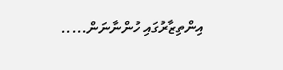އިންތިޒާރުގައި ހުންނާނަން.....